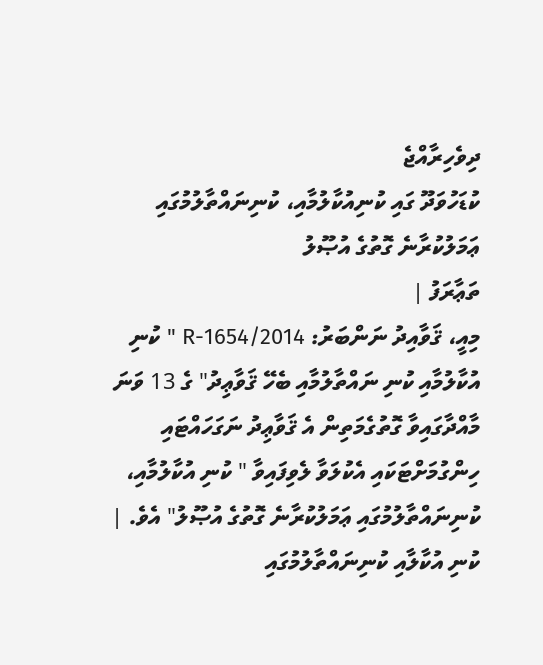ދިވެހިރާއްޖެ
ކުޑަހުވަދޫ ގައި ކުނިއުކާލުމާއި، ކުނިނައްތާލުމުގައި ޢަމަލުކުރާނެ ގޮތުގެ އުޞޫލު
ތަޢާރަފު |
މިއީ، ޤަވާއިދު ނަންބަރު: 2014/R-1654 " ކުނި އުކާލުމާއި ކުނި ނައްތާލުމާއި ބެހޭ ޤަވާޢިދު" ގެ 13 ވަނަ މާއްދާގައިވާ ގޮތުގެމަތިން އެ ޤަވާޢިދު ނަގަހައްޓައި ހިންގުމަށްޓަކައި އެކުލަވާ ލެވިފައިވާ " ކުނި އުކާލުމާއި، ކުނިނައްތާލުމުގައި ޢަމަލުކުރާނެ ގޮތުގެ އުޞޫލު" އެވެ. |
ކުނި އުކާލާއި ކުނިނައްތާލުމުގައި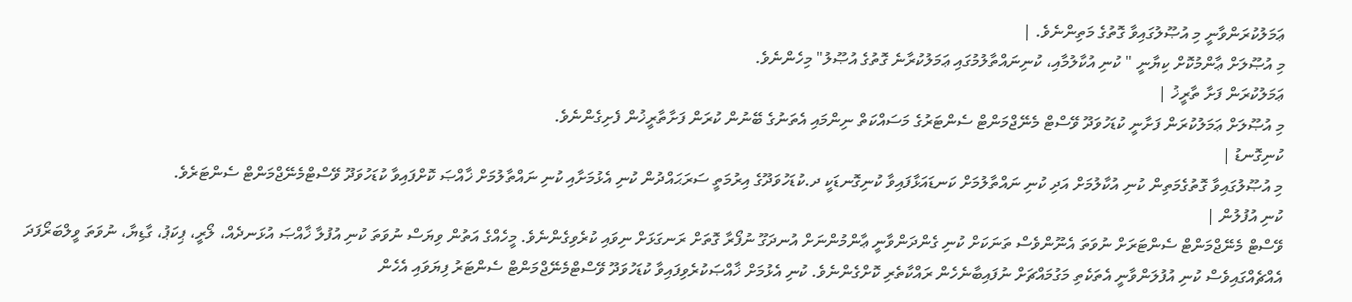ޢަމަލުކުރަންވާނީ މި އުޞޫލުގައިވާ ގޮތުގެ މަތިންނެވެ. |
މި އުޞޫލަށް ޢާންމުކޮށް ކިޔާނީ " ކުނި އުކާލުމާއި، ކުނިނައްތާލުމުގައި ޢަމަލުކުރާނެ ގޮތުގެ އުޞޫލު" މިހެންނެވެ.
ޢަމަލުކުރަން ފަށާ ތާރީޚު |
މި އުޞޫލަށް ޢަމަލުކުރަން ފަށާނީ ކުޑަހުވަދޫ ވޭސްޓް މެނޭޖްމަންޓް ސެންޓަރުގެ މަސައްކަތް ނިންމައި އެތަނުގެ ބޭނުން ކުރަން ފަށާތާރީޚުން ފެށިގެންނެވެ.
ކުނިގޮނޑު |
މި އުޞޫލުގައިވާ ގޮތުގެމަތިން ކުނި އުކާލުމަށް އަދި ކުނި ނައްތާލުމަށް ކަނޑައަޅާފައިވާ ކުނިގޮނޑަކީ ދ.ކުޑަހުވަދޫގެ އިރުމަތީ ސަރަޙައްދުން ކުނި އެޅުމަށާއި ކުނި ނައްތާލުމަށް ޚާއްޞަ ކޮށްފައިވާ ކުޑަހުވަދޫ ވޭސްޓްމެނޭޖްމަންޓް ސެންޓަރެވެ.
ކުނި އުފުލުން |
ވޭސްޓް މެނޭޖްމަންޓް ސެންޓަރަށް ނުވަތަ އެނޫންވެސް ތަނަކަށް ކުނި ގެންދަންވާނީ ޢާންމުންނަށް އުނދަގޫ ނުފޯރާ ގޮތަށް ރަނގަޅަށް ނިވައި ކުރެވިގެންނެވެ. މީހެއްގެ އަތުން ވިޔަސް ނުވަތަ ކުނި އުފުލާ ޚާއްޞަ އުޅަނދެއް، ލޯރީ، ޕިކަޕު، ގާޑިޔާ، ނުވަތަ ވީލްބަރޯފަދަ އެއްޗެއްގައިވެސް ކުނި އުފުލަންވާނީ އެތަކެތި މަގުމައްޗަށް ނުފައިބާނެހެން ރައްކާތެރި ކޮށްގެންނެވެ. ކުނި އެޅުމަށް ޚާއްޞަކުރެވިފައިވާ ކުޑަހުވަދޫ ވޭސްޓްމެނޭޖްމަންޓް ސެންޓަރު ފިޔަވައި އެހެން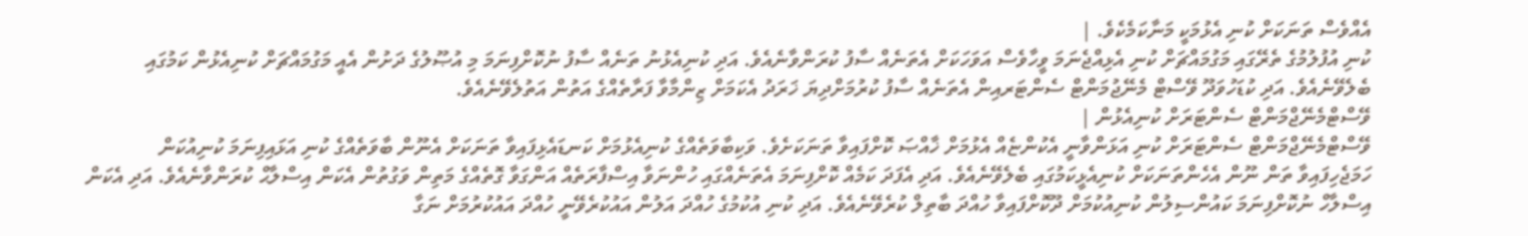އެއްވެސް ތަނަކަށް ކުނި އެޅުމަކީ މަނާކަމެކެވެ. |
ކުނި އުފުލުމުގެ ތެރޭގައި މަގުމައްޗަށް ކުނި އެޅިއްޖެނަމަ ވީހާވެސް އަވަހަކަށް އެތަނެއް ސާފު ކުރަންވާނެއެވެ. އަދި ކުނިއެޅުނު ތަނެއް ސާފު ނުކޮށްފިނަމަ މި އުޞޫލުގެ ދަށުން އެއީ މަގުމައްޗަށް ކުނިއެޅުން ކަމުގައި ބެލެވޭނެއެވެ. އަދި ކުޑަހުވަދޫ ވޭސްޓް މެނޭޖުމަންޓް ސެންޓަރއިން އެތަނެއް ސާފު ކުރުމަށްދިޔަ ޚަރަދު އެކަމަށް ޒިންމާވާ ފަރާތެއްގެ އަތުން އަތުލެވޭނެއެވެ.
ވޭސްޓްމެނޭޖްމަންޓް ސެންޓަރަށް ކުނިއެޅުން |
ވޭސްޓްމެނޭޖްމަންޓް ސެންޓަރަށް ކުނި އަޅަންވާނީ އެކުންޏެއް އެޅުމަށް ޚާއްޞަ ކޮށްފައިވާ ތަނަކަށެވެ. ވަކިބާވަތެއްގެ ކުނިއެޅުމަށް ކަނޑައެޅިފައިވާ ތަނަކަށް އެނޫން ބާވަތެއްގެ ކުނި އަޅައިފިނަމަ ކުނިއުކަން ހަމަޖެހިފައިވާ ތަން ނޫން އެހެންތަނަކަށް ކުނިއެޅީކަމުގައި ބެލެވޭނެއެވެ. އަދި އެފަދަ ކަމެއް ކޮށްފިނަމަ އެތަނެއްގައި ހުންނަވާ އިސްފާރަތެއް އަންގަވާ ގޮތެއްގެ މަތިން ވަގުތުން އެކަން އިސްލާޙް ކުރަންވާނެއެވެ. އަދި އެކަން އިސްލާހް ނުކޮށްފިނަމަ ކައުންސިލުން ކުނިއުކުމަށް ދޫކޮށްފައިވާ ހުއްދަ ބާތިލް ކުރެވޭނެއެވެ. އަދި ކުނި އުކުމުގެ ހުއްދަ އަލުން އައުކުރެވޭނީ ހުއްދަ އައުކުރުމަށް ނަގާ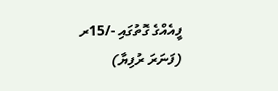ފީއެއްގެ ގޮތުގައި -/15ރ (ފަނަރަ ރުފިޔާ)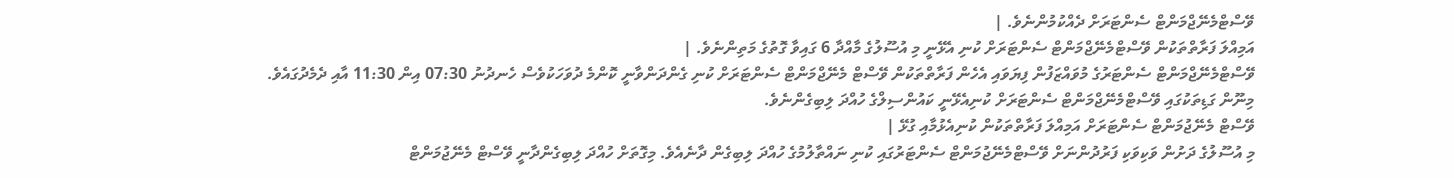ވޭސްޓްމެނޭޖްމަންޓް ސެންޓަރަށް ދެއްކުމުންނެވެ. |
އަމިއްލަ ފަރާތްތަކުން ވޭސްޓްމެނޭޖްމަންޓް ސެންޓަރަށް ކުނި އެޅޭނީ މި އުސޫލުގެ މާއްދާ 6 ގައިވާ ގޮތުގެ މަތިންނެވެ. |
ވޭސްޓްމެނޭޖްމަންޓް ސެންޓަރުގެ މުވައްޒަފުން ފިޔަވައި އެހެން ފަރާތްތަކުން ވޭސްޓް މެނޭޖްމަންޓް ސެންޓަރަށް ކުނި ގެންދަންވާނީ ކޮންމެ ދުވަހަކުވެސް ހެނދުނު 07:30 އިން 11:30 އާއި ދެމެދުގައެވެ. މިނޫން ގަޑިތަކުގައި ވޭސްޓްމެނޭޖްމަންޓް ސެންޓަރަށް ކުނިއެޅޭނީ ކައުންސިލްގެ ހުއްދަ ލިބިގެންނެވެ.
ވޭސްޓް މެނޭޖުމަންޓް ސެންޓަރަށް އަމިއްލަ ފަރާތްތަކުން ކުނިއެޅުމާއި ގުޅޭ |
މި އުސޫލުގެ ދަށުން ވަކިވަކި ފަރުދުންނަށް ވޭސްޓްމެނޭޖުމަންޓް ސެންޓަރުގައި ކުނި ނައްތާލުމުގެ ހުއްދަ ލިބިގެން ދާނެއެވެ. މިގޮތަށް ހުއްދަ ލިބިގެންދާނީ ވޭސްޓް މެނޭޖުމަންޓް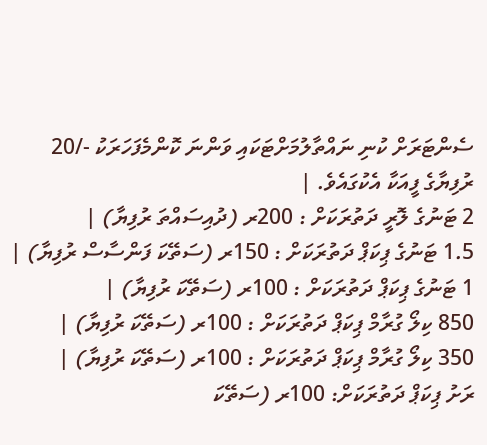ސެންޓަރަށް ކުނި ނައްތާލުމަށްޓަކައި ވަންނަ ކޮންމެފަހަރަކު -/20 ރުފިޔާގެ ފީއަކާ އެކުގައެވެ. |
2 ޓަނުގެ ލޮރީ ދަތުރަކަށް : 200ރ (ދުއިސައްތަ ރުފިޔާ) |
1.5 ޓަނުގެ ޕިކަޕް ދަތުރަކަށް : 150ރ (ސަތޭކަ ފަންސާސް ރުފިޔާ) |
1 ޓަނުގެ ޕިކަޕް ދަތުރަކަށް : 100ރ (ސަތޭކަ ރުފިޔާ) |
850 ކިލޯ ގުރާމް ޕިކަޕް ދަތުރަކަށް : 100ރ (ސަތޭކަ ރުފިޔާ) |
350 ކިލޯ ގުރާމް ޕިކަޕް ދަތުރަކަށް : 100ރ (ސަތޭކަ ރުފިޔާ) |
ރަށު ޕިކަޕް ދަތުރަކަށް: 100ރ (ސަތޭކަ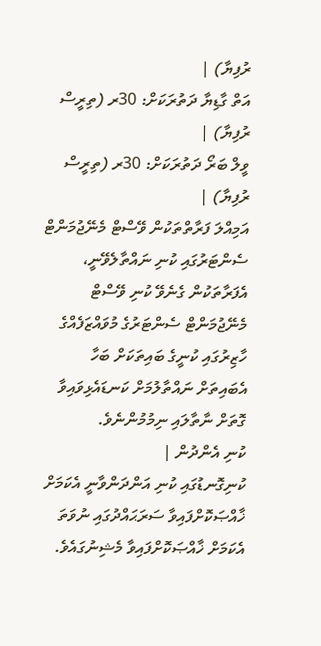ރުފިޔާ) |
އަތް ގާޑިޔާ ދަތުރަކަށް: 30ރ (ތިރީސް ރުފިޔާ) |
ވީލް ބަރޯ ދަތުރަކަށް: 30ރ (ތިރީސް ރުފިޔާ) |
އަމިއްލަ ފަރާތްތަކުން ވޭސްޓް މެނޭޖުމަންޓް ސެންޓަރުގައި ކުނި ނައްތާލެވޭނީ، އެފަރާތަކުން ގެނެވޭ ކުނި ވޭސްޓް މެނޭޖުމަންޓް ސެންޓަރުގެ މުވައްޒަފެއްގެ ހާޒިރުގައި ކުނީގެ ބައިތަކަށް ބަހާ އެބައިތަށް ނައްތާލުމަށް ކަނޑައެޅިވައިވާ ގޮތަށް ނާތާލައި ނިމުމުންނެވެ.
ކުނި އެންދުން |
ކުނިގޮނޑުގައި ކުނި އަންދަންވާނީ އެކަމަށް ޚާއްޞަކޮށްފައިވާ ސަރަޙައްދުގައި ނުވަތަ އެކަމަށް ޚާއްޞަކޮށްފައިވާ މެޝިނުގައެވެ.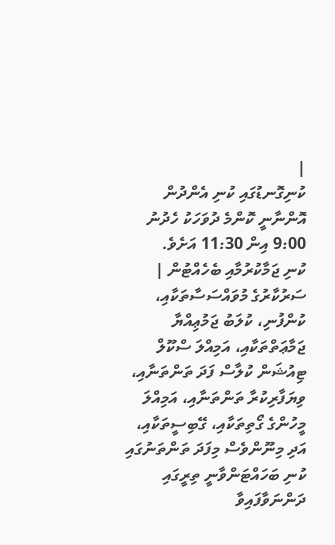|
ކުނިގޮނޑުގައި ކުނި އެންދުން އޮންނާނީ ކޮންމެ ދުވަހަކު ހެދުނު 9:00 އިން 11:30 އަށެވެ.
ކުނި ޖަމާކުރުމާއި ބެހެއްޓުން |
ސަރުކާރުގެ މުވައްސަސާތަކާއި، ކުންފުނި، ކުލަބު ޖަމުޢިއްޔާ ޖަމާޢަތްތަކާއި، އަމިއްލަ ސްކޫލް ޓިއުޝަން ކުލާސް ފަދަ ތަންތަނާއި، ވިޔަފާރިކުރާ ތަންތަނާއި، އަމިއްލަ މީހުންގެ ގޯތިތަކާއި، ގޭބިސީތަކާއި، އަދި މިނޫންވެސް މިފަދަ ތަންތަނުގައި ކުނި ބަހައްޓަންވާނީ ތިރީގައި ދަންނަވާފައިވާ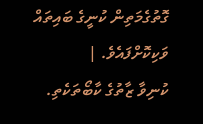ގޮތުގެމަތިން ކުނީގެ ބައިތައް ވަކިކޮށްފައެވެ. |
ކުނިވާ ޒާތުގެ ކާބޯތަކެތި.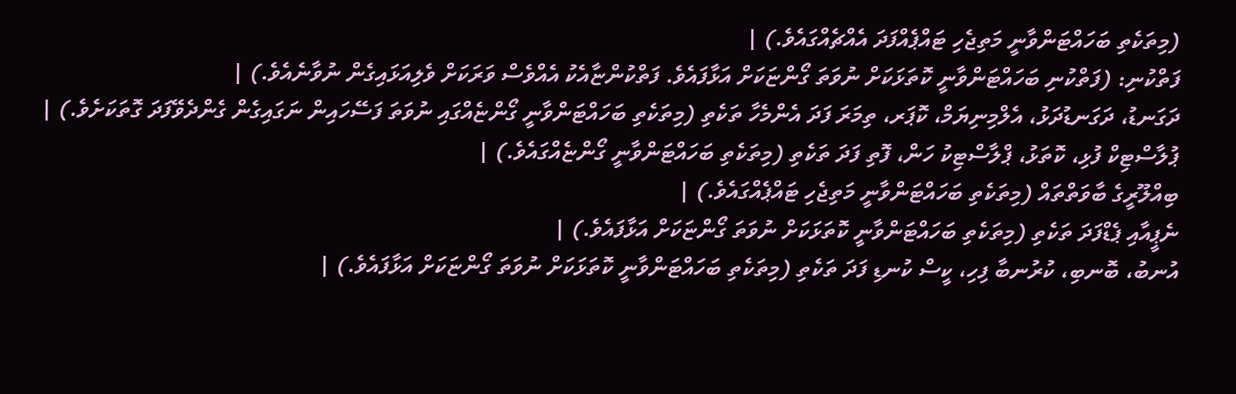(މިތަކެތި ބަހައްޓަންވާނީ މަތިޖެހި ޓައްޕެއްފަދަ އެއްޗެއްގައެވެ.) |
ފަތްކުނި: (ފަތްކުނި ބަހައްޓަންވާނީ ކޮތަޅަކަށް ނުވަތަ ގޯންޏަކަށް އަޅާފައެވެ. ފަތްކުންޏާއެކު އެއްވެސް ވަރަކަށް ވެލިއަޅައިގެން ނުވާނެއެވެ.) |
ދަގަނޑު، ދަގަނޑުދަޅު، އެލްމިނިޔަމް، ކޮޕަރ، ތިމަރަ ފަދަ އެންމެހާ ތަކެތި (މިތަކެތި ބަހައްޓަންވާނީ ގޯންޏެއްގައި ނުވަތަ ފަސޭހައިން ނަގައިގެން ގެންދެވޭފަދަ ގޮތަކަށެވެ.) |
ޕުލާސްޓިކް ފުޅި، ކޮތަޅު، ޕްލާސްޓިކު ހަން، ފޮތި ފަދަ ތަކެތި (މިތަކެތި ބަހައްޓަންވާނީ ގޯންޏެއްގައެވެ.) |
ބިއްލޫރީގެ ބާވަތްތައް (މިތަކެތި ބަހައްޓަންވާނީ މަތިޖެހި ޓައްޕެއްގައެވެ.) |
ނެޕީއާއި ޕެޑްފަދަ ތަކެތި (މިތަކެތި ބަހައްޓަންވާނީ ކޮތަޅަކަށް ނުވަތަ ގޯންޏަކަށް އަޅާފައެވެ.) |
އުނބު، ބޮނބި، ކުރުނބާ ފިހި، ކީސް ކުނޑި ފަދަ ތަކެތި (މިތަކެތި ބަހައްޓަންވާނީ ކޮތަޅަކަށް ނުވަތަ ގޯންޏަކަށް އަޅާފައެވެ.) |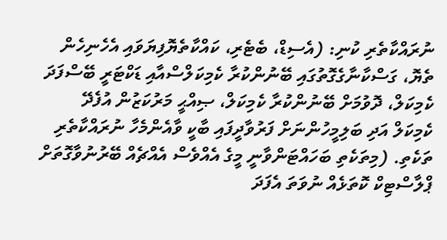ނުރައްކާތެރި ކުނި: (އެސިޑް، ބެޓެރި، ކައްކާތެޔޮފިޔަވައި އެހެނިހެން ތެޔޮ، ގަސްކާނާގެގޮތުގައި ބޭނުންކުރާ ކެމިކަލްސްއާއި ޑަކްޓަރީ ބޭސްފަދަ ކެމިކަލް، ދޮވުމަށް ބޭނުންކުރާ ކެމިކަލް، ޞިއްޙީ މަރުކަޒުން އުފެދޭ ކެމިކަލް އަދި ބަލިމީހުންނަށް ފަރުވާދީފައި ބާކީ ވާއެންމެހާ ނުރައްކާތެރި ތަކެތި. (މިތަކެތި ބަހައްޓަންވާނީ މީގެ އެއްވެސް އެއްޗެއް ބޭރުނުވާގޮތަށް ޕްލާސްޓިކް ކޮތަޅެއް ނުވަތަ އެފަދަ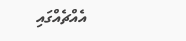އެއްޗެއްގައި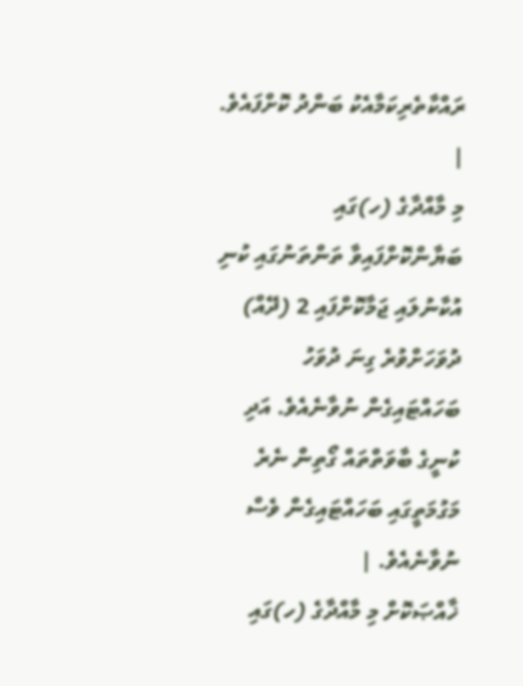ރައްކާތެރިކަމާއެކު ބަންދު ކޮށްފައެވެ. |
މި މާއްދާގެ (ހ)ގައި ބަޔާންކޮށްފައިވާ ތަންތަނުގައި ކުނި އުކާނުލައި ޖަމާކޮށްފައި 2 (ދޭއް) ދުވަހަށްވުރެ ގިނަ ދުވަހު ބަހައްޓައިގެން ނުވާނެއެވެ. އަދި ކުނީގެ ބާވަތްތައް ގޯތިން ނެރެ މަގުމަތީގައި ބަހައްޓައިގެން ވެސް ނުވާނެއެވެ. |
ޚާއްޞަކޮށް މި މާއްދާގެ (ހ)ގައި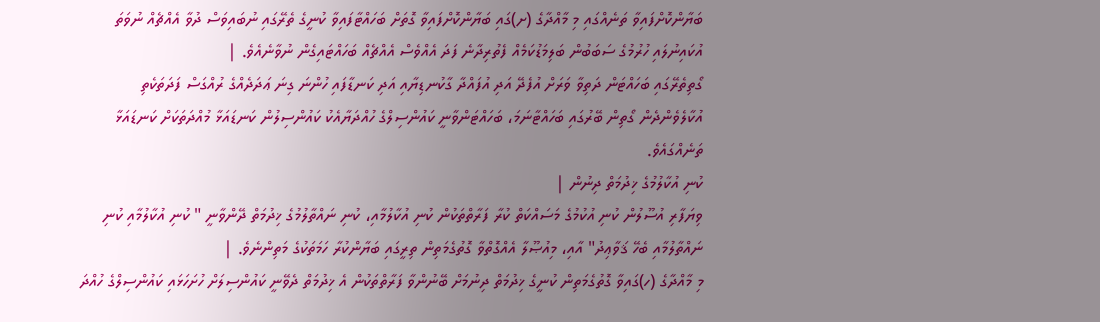ބަޔާންކޮށްފައިވާ ތަނެއްގައި މި މާއްދާގެ (ށ)ގައި ބަޔާންކޮށްފައިވާ ގޮތަށް ބަހައްޓާފައިވާ ކުނީގެ ތެރޭގައި ނުބައިވަސް ދުވާ އެއްޗެއް ނުވަތަ އުކައިނުލައި ހުރުމުގެ ސަބަބުން ބަލިމަޑުކަމެއް ފެތުރިދާނެ ފަދަ އެއްވެސް އެއްޗެއް ބަހައްޓައިގެން ނުވާނެއެވެ. |
ގޯތިތެރޭގައި ބަހައްޓަން ދަތިވާ ވަރަށް އުފެދޭ އަދި އުފައްދާ ގާކުނޑިޔާއި އަދި ކަނޑާފައި ހުންނަ ގިނަ ޢަދަދެއްގެ ރުއްގަސް ފަދަތަކެތި އުކާލެވެންދެން ގޯތިން ބޭރުގައި ބަހައްޓާނަމަ، ބަހައްޓަންވާނީ ކައުންސިލްގެ ހުއްދަޔާއެކު ކައުންސިލުން ކަނޑައަޅާ މުއްދަތަކަށް ކަނޑައަޅާ ތަނެއްގައެވެ.
ކުނި އުކާލުމުގެ ޚިދުމަތް ދިނުން |
ވިޔަފާރި އުސޫލުން ކުނި އުކުމުގެ މަސައްކަތް ކުރާ ފަރާތްތަކުން ކުނި އުކާލުމާއި، ކުނި ނައްތާލުމުގެ ޚިދުމަތް ދޭންވާނީ " ކުނި އުކާލުމާއި ކުނި ނައްތާލުމާއި ބެހޭ ޤަވާޢިދު" އާއި، މިއުޞޫލާ އެއްގޮތްވާ ގޮތުގެމަތިން ތިރީގައި ބަޔާންކުރާ ހަމަތަކުގެ މަތިންނެވެ. |
މި މާއްދާގެ (ހ)ގައިވާ ގޮތުގެމަތިން ކުނީގެ ޚިދުމަތް ދިނުމަށް ބޭނުންވާ ފަރާތްތަކުން އެ ޚިދުމަތް ދެވޭނީ ކައުންސިލަށް ހުށަހަޅައި ކައުންސިލްގެ ހުއްދަ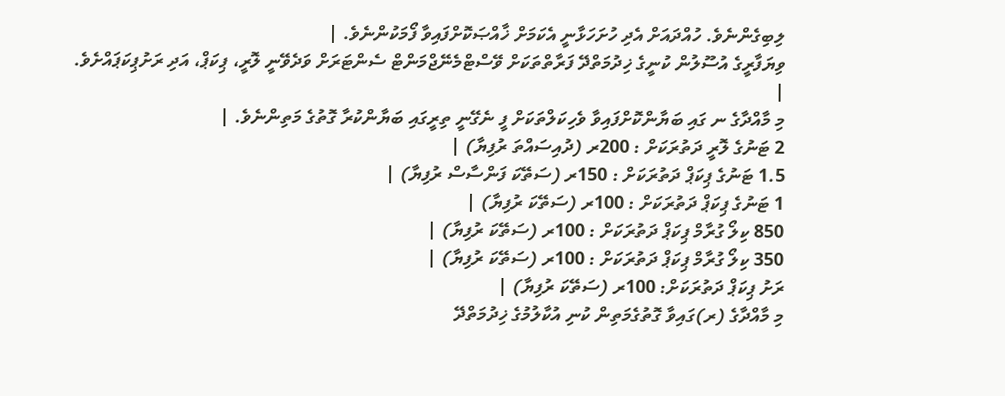ލިބިގެންނެވެ. ހުއްދައަށް އެދި ހުށަހަޅާނީ އެކަމަށް ޚާއްޞަކޮށްފައިވާ ފޯމަކުންނެވެ. |
ވިޔަފާރީގެ އުސޫލުން ކުނީގެ ޚިދުމަތްދޭ ފަރާތްތަކަށް ވޭސްޓްމެނޭޖްމަންޓް ސެންޓަރަށް ވަދެވޭނީ ލޮރީ، ޕިކަޕް، އަދި ރަށުޕިކަޕައްށެވެ. |
މި މާއްދާގެ ނ ގައި ބަޔާންކޮށްފައިވާ ވެހިކަލްތަކަށް ފީ ނެގޭނީ ތިރީގައި ބަޔާންކުރާ ގޮތުގެ މަތިންނެވެ. |
2 ޓަނުގެ ލޮރީ ދަތުރަކަށް : 200ރ (ދުއިސައްތަ ރުފިޔާ) |
1.5 ޓަނުގެ ޕިކަޕް ދަތުރަކަށް : 150ރ (ސަތޭކަ ފަންސާސް ރުފިޔާ) |
1 ޓަނުގެ ޕިކަޕް ދަތުރަކަށް : 100ރ (ސަތޭކަ ރުފިޔާ) |
850 ކިލޯ ގުރާމް ޕިކަޕް ދަތުރަކަށް : 100ރ (ސަތޭކަ ރުފިޔާ) |
350 ކިލޯ ގުރާމް ޕިކަޕް ދަތުރަކަށް : 100ރ (ސަތޭކަ ރުފިޔާ) |
ރަށު ޕިކަޕް ދަތުރަކަށް: 100ރ (ސަތޭކަ ރުފިޔާ) |
މި މާއްދާގެ (ރ)ގައިވާ ގޮތުގެމަތިން ކުނި އުކާލުމުގެ ޚިދުމަތްދޭ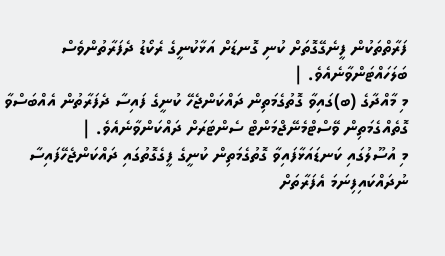ފަރާތްތަކުން ފީނެގޭގޮތަށް ކުނި ގޮނޑަށް އަޅާކުނީގެ ރެކޯޑު ދެފަރާތުންވެސް ބަލަހައްޓަންވާނެއެވެ. |
މި މާއްދާގެ (ބ)ގައިވާ ގޮތުގެމަތިން ދައްކަންޖެހޭ ކުނީގެ ފައިސާ ދެފަރާތުން އެއްބަސްވާ ގޮތެއްގެމަތިން ވޭސްޓްމެނޭޖްމަންޓް ސެންޓަރަށް ދައްކަންވާނެއެވެ. |
މި އުސޫލުގައި ކަނޑައަޅާފައިވާ ގޮތުގެމަތިން ކުނީގެ ފީގެގޮތުގައި ދައްކަންޖެހޭފައިސާ ނުދައްކައިފިނަމަ އެފަރާތަށް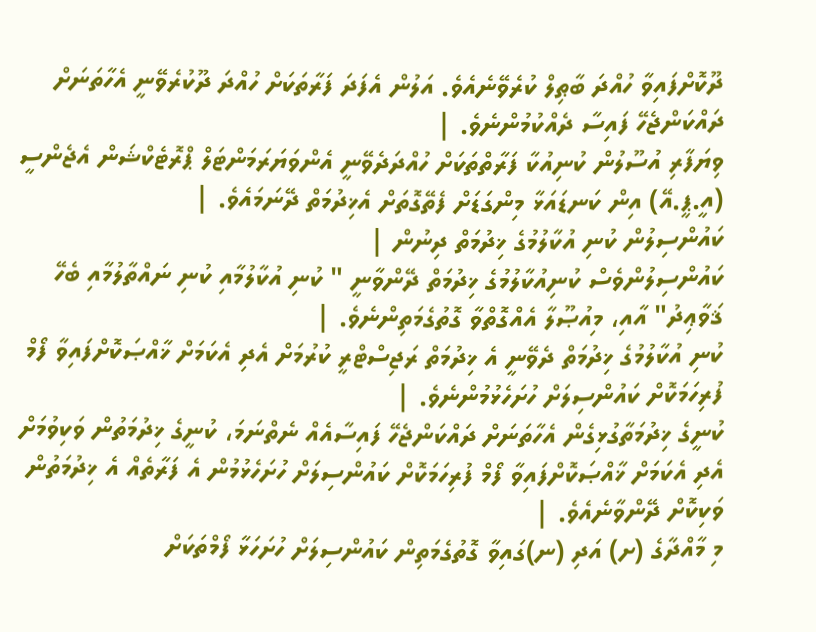ދޫކޮށްފައިވާ ހުއްދަ ބާޠިލް ކުރެވޭނެއެވެ. އަލުން އެފަދަ ފަރާތަކަށް ހުއްދަ ދޫކުރެވޭނީ އެހާތަނަށް ދައްކަންޖެހޭ ފައިސާ ދެއްކުމުންނެވެ. |
ވިޔަފާރި އުސޫލުން ކުނިއުކާ ފަރާތްތަކަށް ހުއްދަދެވޭނީ އެންވަޔަރަމަންޓަލް ޕްރޮޓެކްޝަން އެޖެންސީ (އީ.ޕީ.އޭ) އިން ކަނޑައަޅާ މިންގަޑަށް ފެތޭގޮތަށް އެޚިދުމަތް ދޭނަމައެވެ. |
ކައުންސިލުން ކުނި އުކާލުމުގެ ޚިދުމަތް ދިނުން |
ކައުންސިލުންވެސް ކުނިއުކާލުމުގެ ޚިދުމަތް ދޭންވާނީ " ކުނި އުކާލުމާއި ކުނި ނައްތާލުމާއި ބެހޭ ޤަވާޢިދު" އާއި، މިއުޞޫލާ އެއްގޮތްވާ ގޮތުގެމަތިންނެވެ. |
ކުނި އުކާލުމުގެ ޚިދުމަތް ދެވޭނީ އެ ޚިދުމަތް ރަޖިސްޓްރީ ކުރުމަށް އެދި އެކަމަށް ޚާއްޞަކޮށްފައިވާ ފޯމް ފުރިހަމަކޮށް ކައުންސިލަށް ހުށަހެޅުމުންނެވެ. |
ކުނީގެ ޚިދުމަތާގުޅިގެން އެހާތަނަށް ދައްކަންޖެހޭ ފައިސާއެއް ނެތްނަމަ، ކުނީގެ ޚިދުމަތުން ވަކިވުމަށް އެދި އެކަމަށް ޚާއްޞަކޮށްފައިވާ ފޯމް ފުރިހަމަކޮށް ކައުންސިލަށް ހުށަހެޅުމުން އެ ފަރާތެއް އެ ޚިދުމަތުން ވަކިކޮށް ދޭންވާނެއެވެ. |
މި މާއްދާގެ (ށ) އަދި (ނ)ގައިވާ ގޮތުގެމަތިން ކައުންސިލަށް ހުށަހަޅާ ފޯމްތަކަށް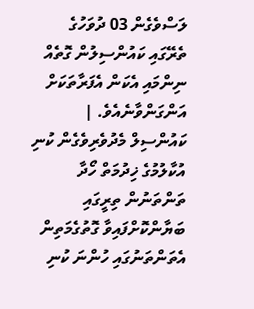ލަސްވެގެން 03 ދުވަހުގެ ތެރޭގައި ކައުންސިލުން ގޮތެއް ނިންމައި އެކަން އެފަރާތަކަށް އަންގަންވާނެއެވެ. |
ކައުންސިލް މެދުވެރިވެގެން ކުނި އުކާލުމުގެ ޚިދުމަތް ހޯދާ ތަންތަނުން ތިރީގައި ބަޔާންކޮށްފައިވާ ގޮތުގެމަތިން އެތަންތަނުގައި ހުންނަ ކުނި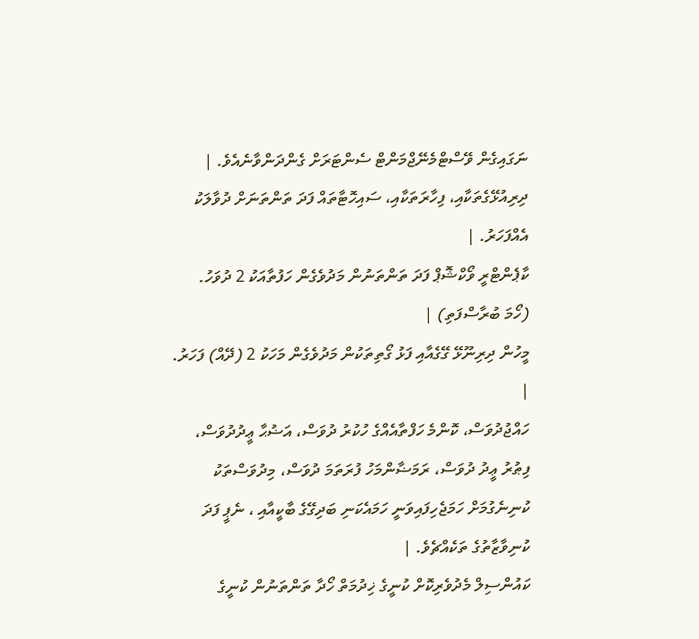ނަގައިގެން ވޭސްޓްމެނޭޖްމަންޓް ސެންޓަރަށް ގެންދަންވާނެއެވެ. |
ދިރިއުޅޭގެތަކާއި، ފިހާރަތަކާއި، ސައިހޮޓާތައް ފަދަ ތަންތަނަށް ދުވާލަކު އެއްފަހަރު. |
ކާޕެންޓްރީ ވޯކްޝޮޕް ފަދަ ތަންތަނުން މަދުވެގެން ހަފުތާއަކު 2 ދުވަހު. (ހޯމަ ބުރާސްފަތި) |
މީހުން ދިރިނޫޅޭ ގޭގެއާއި ފަޅު ގޯތިތަކުން މަދުވެގެން މަހަކު 2 (ދޭއް) ފަހަރު. |
ހައްޖުދުވަސް، ކޮންމެ ހަފްތާއެއްގެ ހުކުރު ދުވަސް، އަޟުޙާ ޢީދުދުވަސް، ފިޠުރު ޢީދު ދުވަސް، ރަމަޟާންމަހު ފުރަތަމަ ދުވަސް، މިދުވަސްތަކު ކުނިނެގުމަށް ހަމަޖެހިފައިވަނީ ހަމައެކަނި ބަދިގޭގެ ބާކީއާއި ، ނެޕީ ފަދަ ކުނިވާޒާތުގެ ތަކެއްޗެވެ. |
ކައުންސިލް މެދުވެރިކޮށް ކުނީގެ ޚިދުމަތް ހޯދާ ތަންތަނުން ކުނީގެ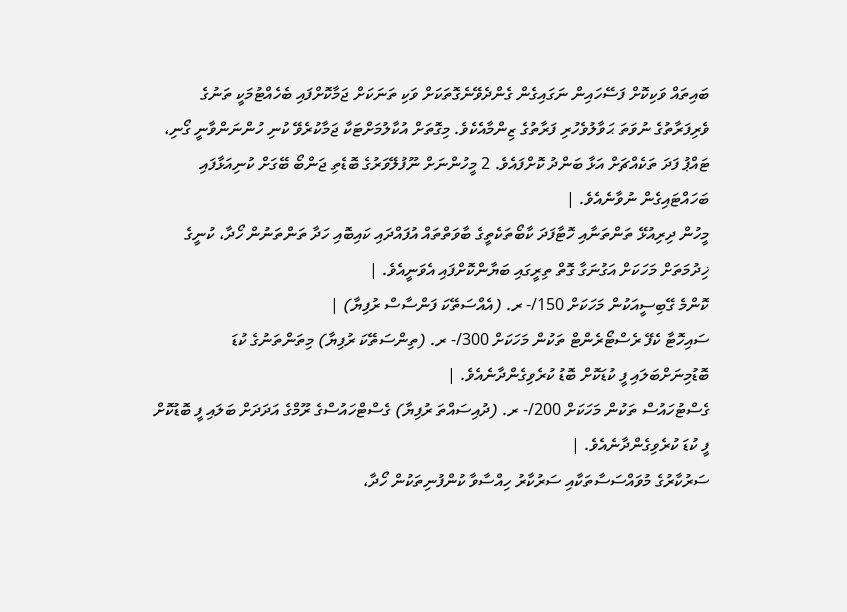ބައިތައް ވަކިކޮށް ފަސޭހައިން ނަގައިގެން ގެންދެވޭނެގޮތަކަށް ވަކި ތަނަކަށް ޖަމާކޮށްފައި ބެހެއްޓުމަކީ ތަނުގެ ވެރިފަރާތުގެ ނުވަތަ ޙަވާލުވެހުރި ފަރާތުގެ ޒިންމާއެކެވެ. މިގޮތަށް އުކާލުމަށްޓަކާ ޖަމާކުރެވޭ ކުނި ހުންނަންވާނީ ގޯނި، ޓައްޕު ފަދަ ތަކެއްޗަށް އަޅާ ބަންދު ކޮށްފައެވެ. 2 މީހުންނަށް ނޫފުލޭވަރުގެ ބޮޑެތި ޖަންބޯ ބޭގަށް ކުނިއަޅާފައި ބަހައްޓައިގެން ނުވާނެއެވެ. |
މީހުން ދިރިއުޅޭ ތަންތަނާއި ހޮޓާފަދަ ކާބޯތަކެތީގެ ބާވަތްތައް އުފައްދައި ކައިބޮއި ހަދާ ތަންތަނުން ހޯދާ، ކުނީގެ ޚިދުމަތަށް މަހަކަށް އަގުނަގާ ގޮތް ތިރީގައި ބަޔާންކޮށްފައި އެވަނީއެވެ. |
ކޮންމެ ގޭބިސީއަކުން މަހަކަށް 150/- ރ. (އެއްސަތޭކަ ފަންސާސް ރުފިޔާ) |
ސައިހޮޓާ ކެފޭ ރެސްޓޯރެންޓް ތަކުން މަހަކަށް 300/- ރ. (ތިންސަތޭކަ ރުފިޔާ) މިތަންތަނުގެ ކުޑަ ބޮޑުމިނަށްބަލައި ފީ ކުޑަކޮށް ބޮޑު ކުރެވިގެންދާނެއެވެ. |
ގެސްޓުހައުސް ތަކުން މަހަކަށް 200/- ރ. (ދުއިސައްތަ ރުފިޔާ) ގެސްޓްހައުސްގެ ރޫމްގެ އަދަދަށް ބަލައި ފީ ބޮޑުކޮށް ފީ ކުޑަ ކުރެވިގެންދާނެއެވެ. |
ސަރުކާރުގެ މުވައްސަސާތަކާއި ސަރުކާރު ހިއްސާވާ ކުންފުނިތަކުން ހޯދާ،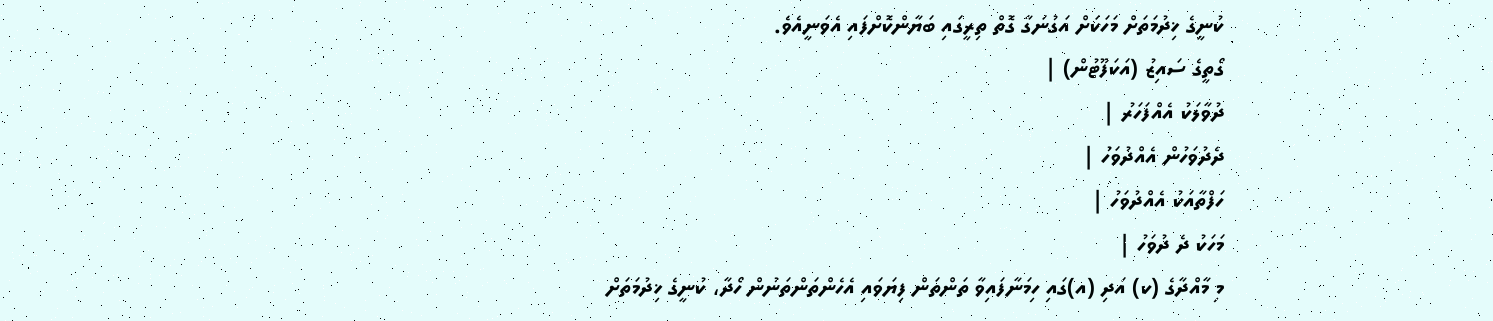ކުނީގެ ޚިދުމަތަށް މަހަކަށް އަގުނަގާ ގޮތް ތިރީގައި ބަޔާންކޮށްފައި އެވަނީއެވެ.
ގޯތީގެ ސައިޒު (އަކަފޫޓުން) |
ދުވާލަކު އެއްފަހަރު |
ދެދުވަހުން އެއްދުވަހު |
ހަފްތާއަކު އެއްދުވަހު |
މަހަކު ދެ ދުވަހު |
މި މާއްދާގެ (ކ) އަދި (އ)ގައި ހިމަނާފައިވާ ތަންތަން ފިޔަވައި އެހެންތަންތަނުން ހޯދާ، ކުނީގެ ޚިދުމަތަށް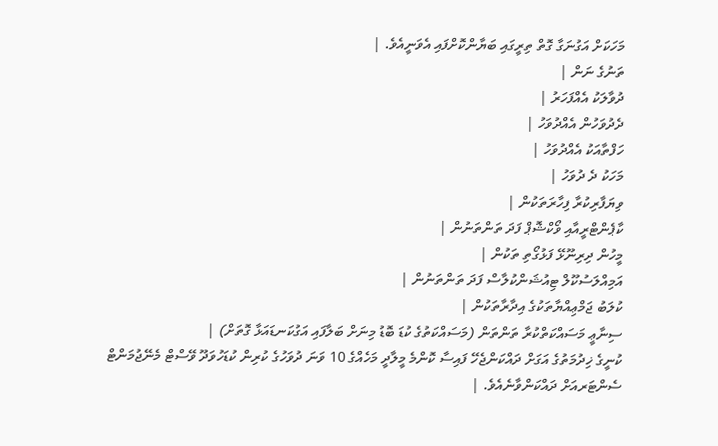މަހަކަށް އަގުނަގާ ގޮތް ތިރީގައި ބަޔާންކޮށްފައި އެވަނީއެވެ. |
ތަނުގެ ނަން |
ދުވާލަކު އެއްފަހަރު |
ދެދުވަހުން އެއްދުވަހު |
ހަފްތާއަކު އެއްދުވަހު |
މަހަކު ދެ ދުވަހު |
ވިޔަފާރިކުރާ ފިހާރަތަކުން |
ކާޕެންޓްރީއާއި ވޯކްޝޮޕް ފަދަ ތަންތަނުން |
މީހުން ދިރިނޫޅޭ ފަޅުގޯތި ތަކުން |
އަމިއްލަސުކޫލް ޓިއުޝަންކުލާސް ފަދަ ތަންތަނުން |
ކުލަބު ޖަމްޢިއްޔާތަކުގެ އިދާރާތަކުން |
ސިނާޢީ މަސައްކަތްކުރާ ތަންތަން (މަސައްކަތުގެ ކުޑަ ބޮޑު މިނަށް ބަލާފައި އަގުކަނޑައަޅާ ގޮތަށް) |
ކުނީގެ ޚިދުމަތުގެ އަގަށް ދައްކަންޖެހޭ ފައިސާ ކޮންމެ މީލާދީ މަހެއްގެ 10 ވަނަ ދުވަހުގެ ކުރިން ކުޑަހުވަދޫ ވޭސްޓް މެނޭޖުމަންޓް ސެންޓަރއަށް ދައްކަންވާނެއެވެ. |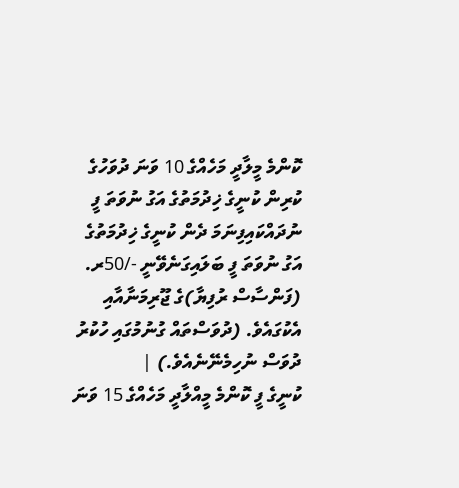ކޮންމެ މީލާދީ މަހެއްގެ 10 ވަނަ ދުވަހުގެ ކުރިން ކުނީގެ ޚިދުމަތުގެ އަގު ނުވަތަ ފީ ނުދައްކައިފިނަމަ ދެން ކުނީގެ ޚިދުމަތުގެ އަގު ނުވަތަ ފީ ބަލައިގަނެވޭނީ -/50ރ. (ފަންސާސް ރުފިޔާ)ގެ ޖޫރިމަނާއާއި އެކުގައެވެ. (ދުވަސްތައް ގުނުމުގައި ހުކުރު ދުވަސް ނުހިމެނޭނެއެވެ.) |
ކުނީގެ ފީ ކޮންމެ މީއްލާދީ މަހެއްގެ 15 ވަނަ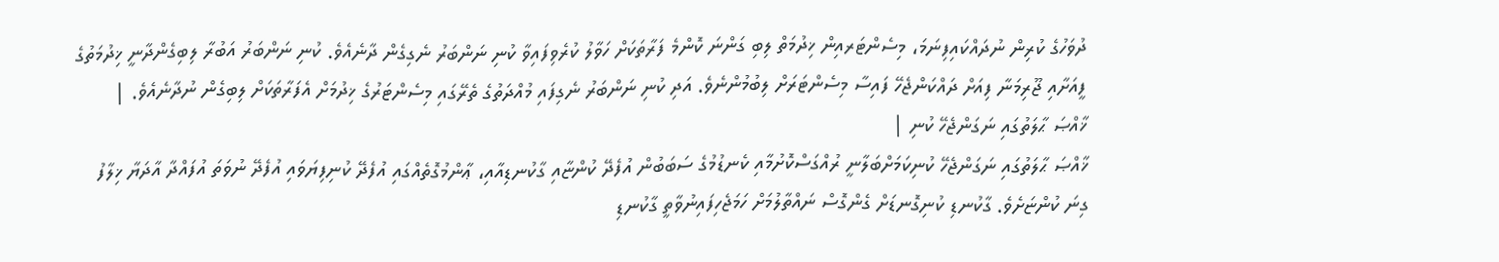ދުވަހުގެ ކުރިން ނުދައްކައިފިނަމަ، މިސެންޓަރއިން ޚިދުމަތް ލިބި ގަންނަ ކޮންމެ ފަރާތަކަށް ހަވާލު ކުރެވިފައިވާ ކުނި ނަންބަރު ނެގިގެން ދާނެއެވެ. ކުނި ނަންބަރު އަބުރާ ލިބިގެންދާނީ ޚިދުމަތުގެ ފީއަށާއި ޖޫރިމަނާ ފިއަށް ދައްކަންޖެހޭ ފައިސާ މިސެންޓަރަށް ލިބުމުންނެވެ. އަދި ކުނި ނަންބަރު ނެގިފައި މުއްދަތުގެ ތެރޭގައި މިސެންޓަރުގެ ޚިދުމަށް އެފަރާތަކަށް ލިބިގެން ނުދާނެއެވެ. |
ޚާއްޞަ ޙާލަތުގައި ނަގަންޖެހޭ ކުނި |
ޚާއްޞަ ޙާލަތުގައި ނަގަންޖެހޭ ކުނިކަމަށްބަލާނީ ރުއްގަސްކޮށުމާއި ކެނޑުމުގެ ސަބަބުން އުފެދޭ ކުންޏާއި ގާކުނޑިއާއި، ޢާންމުގޮތެއްގައި އުފެދޭ ކުނިފިޔަވައި އުފެދޭ ނުވަތަ އުފައްދާ އާދަޔާ ޚިލާފު ގިނަ ކުންޏަށެވެ. ގާކުނޑި ކުނިގޮނޑަށް ގެންގޮސް ނައްތާލުމަށް ހަމަޖެހިފައިނުވާތީ ގާކުނޑި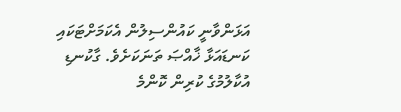އަޅަންވާނީ ކައުންސިލުން އެކަމަށްޓަކައި ކަނޑައަޅާ ޚާއްޞަ ތަނަކަށެވެ. ގާކުނޑި އުކާލުމުގެ ކުރިން ކޮންމެ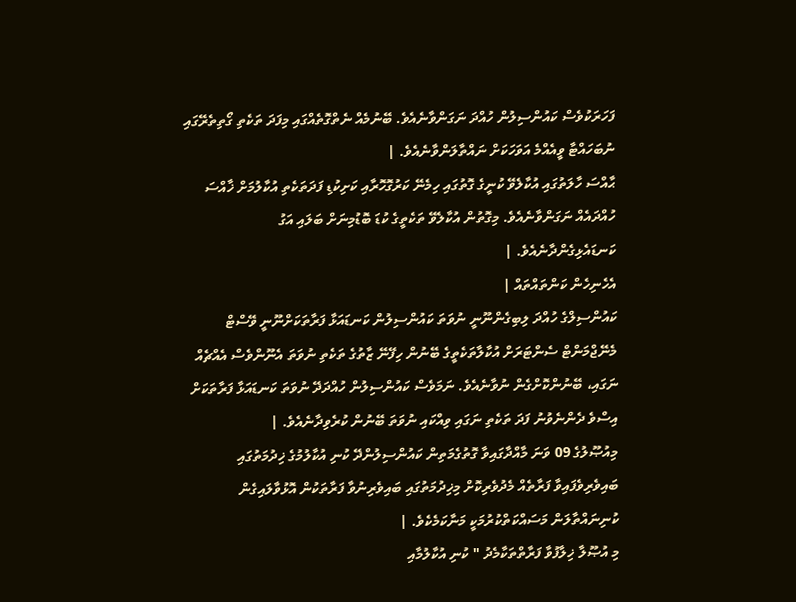ފަހަރަކުވެސް ކައުންސިލުން ހުއްދަ ނަގަންވާނެއެވެ. ބޭނުމެއް ނެތްގޮތެއްގައި މިފަދަ ތަކެތި ގޯތިތެރޭގައި ނުބަހައްޓާ ވީއެއްމެ އަވަހަކަށް ނައްތާލަންވާނެއެވެ. |
ޙާއްސަ ހާލަތުގައި އުކާލެވޭ ކުނީގެ ގޮތުގައި ހިމެނޭ ކަރުގޮހޮރާއި ކަށިކުޑި ފަދަތަކެތި އުކާލުމަށް ޚާއްސަ ހުއްދައެއް ނަގަންވާނެއެވެ. މިގޮތުން އުކާލެވޭ ތަކެތީގެ ކުޑަ ބޮޑުމިނަށް ބަލައި އަގު ކަނޑައެޅިގެންދާނެއެވެ. |
އެހެނިހެން ކަންތައްތައް |
ކައުންސިލްގެ ހުއްދަ ލިބިގެންނޫނީ ނުވަތަ ކައުންސިލުން ކަނޑައަޅާ ފަރާތަކަށްނޫނީ ވޭސްޓް މެނޭޖްމަންޓް ސެންޓަރަށް އުކާލާތަކެތީގެ ބޭނުން ހިފޭނޭ ޒާތުގެ ތަކެތި ނުވަތަ އެނޫންވެސް އެއްޗެއް ނަގައި، ބޭނުންކޮށްގެން ނުވާނެއެވެ. ނަމަވެސް ކައުންސިލުން ހުއްދަދޭ ނުވަތަ ކަނޑައަޅާ ފަރާތަކަށް އިސްވެ ދެންނެވުނު ފަދަ ތަކެތި ނަގައި ވިއްކައި ނުވަތަ ބޭނުން ކުރެވިދާނެއެވެ. |
މިއުޞޫލުގެ 09 ވަނަ މާއްދާގައިވާ ގޮތުގެމަތިން ކައުންސިލުންދޭ ކުނި އުކާލުމުގެ ޚިދުމަތުގައި ބައިވެރިވެފައިވާ ފަރާތެއް މެދުވެރިކޮށް މިޚިދުމަތުގައި ބައިވެރިނުވާ ފަރާތަކުން އޮޅުވާލައިގެން ކުނިނައްތާލަން މަސައްކަތްކުރުމަކީ މަނާކަމެކެވެ. |
މި އުޞޫލާ ޚިލާފުވާ ފަރާތްތަކާމެދު " ކުނި އުކާލުމާއި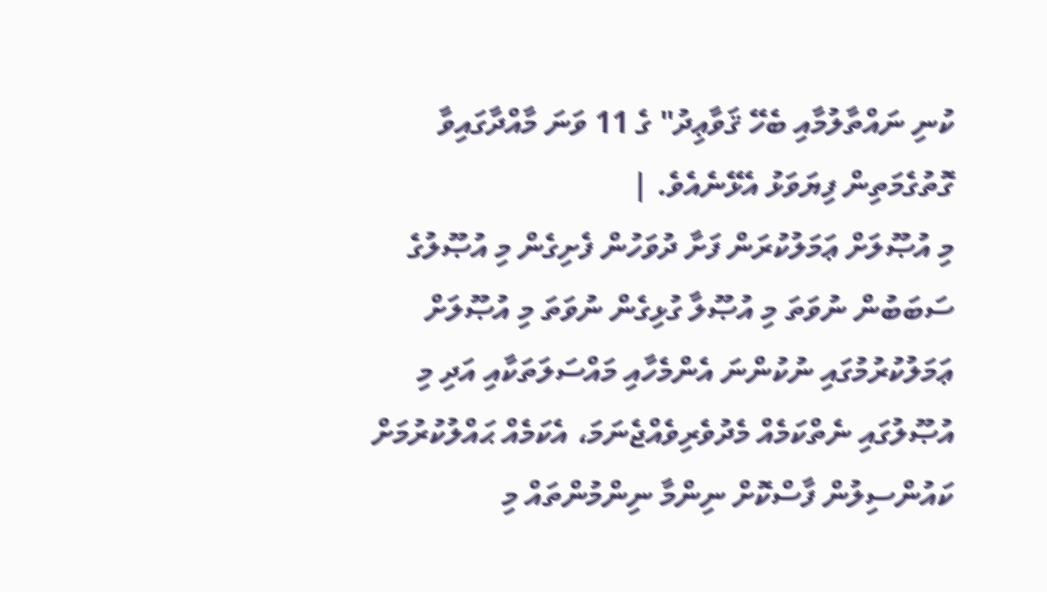ކުނި ނައްތާލުމާއި ބެހޭ ޤަވާޢިދު" ގެ 11 ވަނަ މާއްދާގައިވާ ގޮތުގެމަތިން ފިޔަވަޅު އެޅޭނެއެވެ. |
މި އުޞޫލަށް ޢަމަލުކުރަން ފަށާ ދުވަހުން ފެށިގެން މި އުޞޫލުގެ ސަބަބުން ނުވަތަ މި އުޞޫލާ ގުޅިގެން ނުވަތަ މި އުޞޫލަށް ޢަމަލުކުރުމުގައި ނުކުންނަ އެންމެހާއި މައްސަލަތަކާއި އަދި މި އުޞޫލުގައި ނެތްކަމެއް މެދުވެރިވެއްޖެނަމަ، އެކަމެއް ޙައްލުކުރުމަށް ކައުންސިލުން ފާސްކޮށް ނިންމާ ނިންމުންތައް މި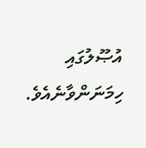އުޞޫލުގައި ހިމަނަންވާނެއެވެ.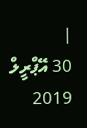|
30 އޭޕްރީލް 2019